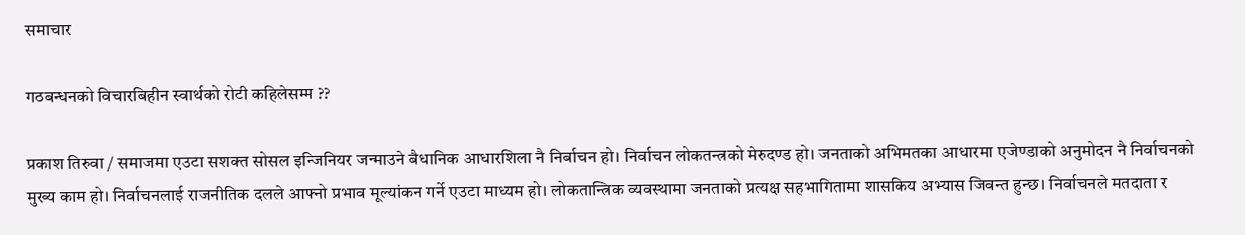समाचार

गठबन्धनको विचारबिहीन स्वार्थको रोटी कहिलेसम्म ??

प्रकाश तिरुवा / समाजमा एउटा सशक्त सोसल इन्जिनियर जन्माउने बैधानिक आधारशिला नै निर्बाचन हो। निर्वाचन लोकतन्त्रको मेरुदण्ड हो। जनताको अभिमतका आधारमा एजेण्डाको अनुमोदन नै निर्वाचनको मुख्य काम हो। निर्वाचनलाई राजनीतिक दलले आफ्नो प्रभाव मूल्यांकन गर्ने एउटा माध्यम हो। लोकतान्त्रिक व्यवस्थामा जनताको प्रत्यक्ष सहभागितामा शासकिय अभ्यास जिवन्त हुन्छ। निर्वाचनले मतदाता र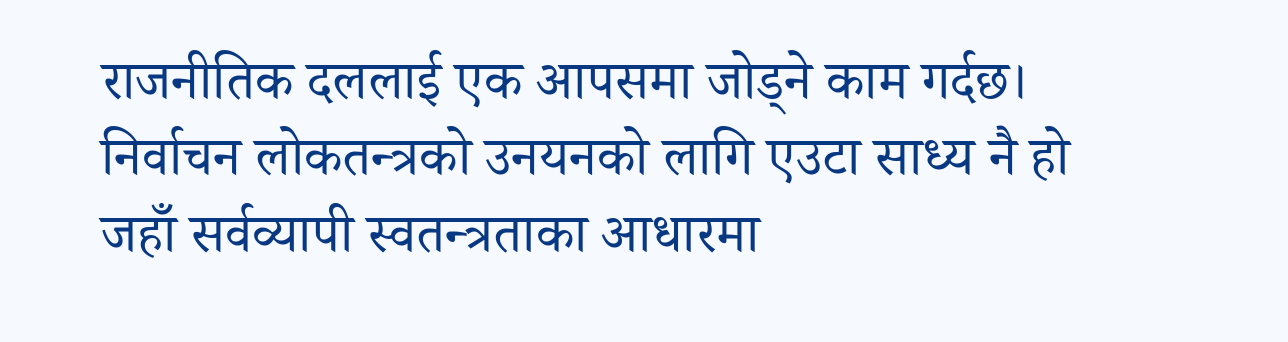राजनीतिक दललाई एक आपसमा जोड्ने काम गर्दछ। निर्वाचन लोकतन्त्रको उनयनको लागि एउटा साध्य नै हो जहाँ सर्वव्यापी स्वतन्त्रताका आधारमा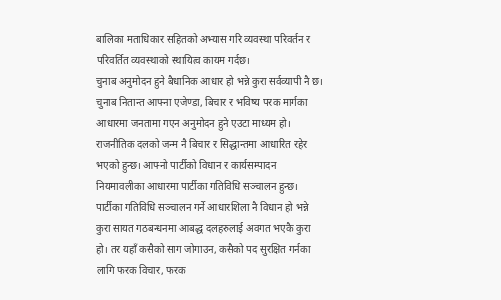बालिका मताधिकार सहितको अभ्यास गरि व्यवस्था परिवर्तन र परिवर्तित व्यवस्थाको स्थायित्व कायम गर्दछ।
चुनाब अनुमोदन हुने बैधानिक आधार हो भन्ने कुरा सर्वव्यापी नै छ। चुनाब नितान्त आफ्ना एजेण्डा, बिचार र भविष्य परक मार्गका आधारमा जनतामा गएन अनुमोदन हुने एउटा माध्यम हो। राजनीतिक दलको जन्म नै बिचार र सिद्धान्तमा आधारित रहेर भएको हुन्छ। आफ्नो पार्टीको विधान र कार्यसम्पादन नियमावलीका आधारमा पार्टीका गतिविधि सञ्चालन हुन्छ।
पार्टीका गतिविधि सञ्चालन गर्ने आधारशिला नै विधान हो भन्ने कुरा सायत गठबन्धनमा आबद्ध दलहरुलाई अवगत भएकै कुरा हो। तर यहाँ कसैको साग जोगाउन, कसैको पद सुरक्षित गर्नका लागि फरक विचार, फरक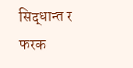सिद्धान्त र फरक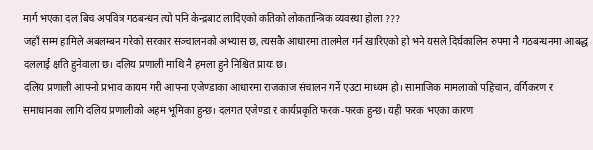मार्ग भएका दल बिच अपवित्र गठबन्धन त्यो पनि केन्द्रबाट लादिएको कतिको लोकतान्त्रिक व्यवस्था होला ???
जहाँ सम्म हामिले अबलम्बन गरेको सरकार सञ्चालनको अभ्यास छ, त्यसकै आधारमा तालमेल गर्न खारिएको हो भने यसले दिर्घकालिन रुपमा नै गठबन्धनमा आबद्ध दललाई क्षति हुनेवाला छ। दलिय प्रणाली माथि नै हमला हुने निश्चित प्रायः छ।
दलिय प्रणाली आफ्नो प्रभाव कायम गरी आफ्ना एजेण्डाका आधारमा राजकाज संचालन गर्ने एउटा माध्यम हो। सामाजिक मामलाको पहिचान, वर्गिकरण र समाधानका लागि दलिय प्रणालीको अहम भूमिका हुन्छ। दलगत एजेण्डा र कार्यप्रकृति फरक-फरक हुन्छ। यही फरक भएका कारण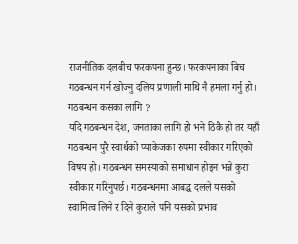राजनीतिक दलबीच फरकपना हुन्छ। फरकपनाका बिच गठबन्धन गर्न खोज्नु दलिय प्रणाली माथि नै हमला गर्नु हो।
गठबन्धन कसका लागि ?
यदि गठबन्धन देश, जनताका लागि हो भने ठिकै हो तर यहाँ गठबन्धन पुरै स्वार्थको प्याकेजका रुपमा स्वीकार गरिएको विषय हो। गठबन्धन समस्याको समाधान होइन भन्ने कुरा स्वीकार गरिनुपर्छ। गठबन्धनमा आबद्ध दलले यसको स्वामित्व लिने र दिने कुराले पनि यसको प्रभाव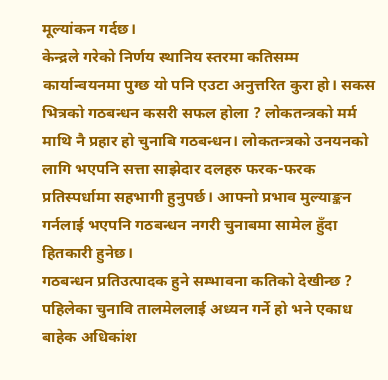मूल्यांकन गर्दछ।
केन्द्रले गरेको निर्णय स्थानिय स्तरमा कतिसम्म कार्यान्वयनमा पुग्छ यो पनि एउटा अनुत्तरित कुरा हो। सकस भित्रको गठबन्धन कसरी सफल होला ? लोकतन्त्रको मर्म माथि नै प्रहार हो चुनाबि गठबन्धन। लोकतन्त्रको उनयनको लागि भएपनि सत्ता साझेदार दलहरु फरक-फरक प्रतिस्पर्धामा सहभागी हुनुपर्छ। आफ्नो प्रभाव मुल्याङ्कन गर्नलाई भएपनि गठबन्धन नगरी चुनाबमा सामेल हुँदा हितकारी हुनेछ।
गठबन्धन प्रतिउत्पादक हुने सम्भावना कतिको देखीन्छ ?
पहिलेका चुनावि तालमेललाई अध्यन गर्ने हो भने एकाध बाहेक अधिकांश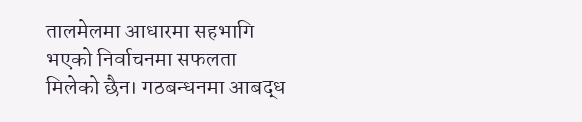तालमेलमा आधारमा सहभागि भएको निर्वाचनमा सफलता मिलेको छैन। गठबन्धनमा आबद्ध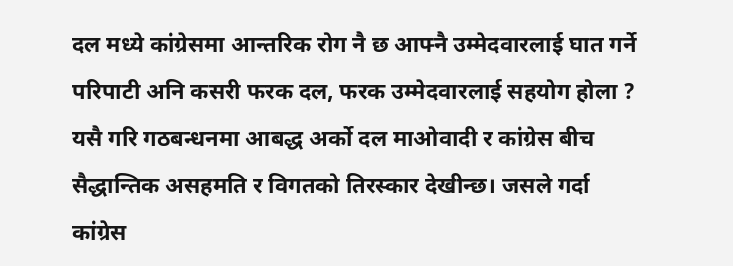दल मध्ये कांग्रेसमा आन्तरिक रोग नै छ आफ्नै उम्मेदवारलाई घात गर्ने परिपाटी अनि कसरी फरक दल, फरक उम्मेदवारलाई सहयोग होला ?
यसै गरि गठबन्धनमा आबद्ध अर्को दल माओवादी र कांग्रेस बीच सैद्धान्तिक असहमति र विगतको तिरस्कार देखीन्छ। जसले गर्दा कांग्रेस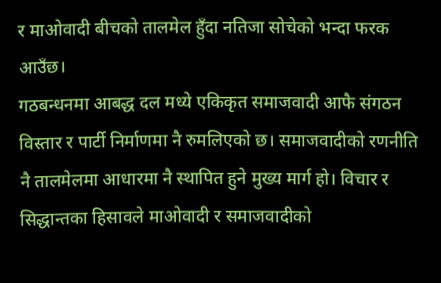र माओवादी बीचको तालमेल हुँदा नतिजा सोचेको भन्दा फरक आउँछ।
गठबन्धनमा आबद्ध दल मध्ये एकिकृत समाजवादी आफै संगठन विस्तार र पार्टी निर्माणमा नै रुमलिएको छ। समाजवादीको रणनीति नै तालमेलमा आधारमा नै स्थापित हुने मुख्य मार्ग हो। विचार र सिद्धान्तका हिसावले माओवादी र समाजवादीको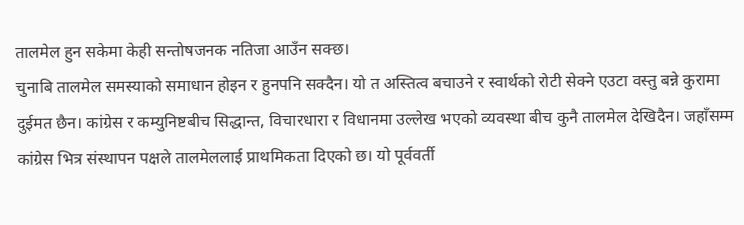तालमेल हुन सकेमा केही सन्तोषजनक नतिजा आउँन सक्छ।
चुनाबि तालमेल समस्याको समाधान होइन र हुनपनि सक्दैन। यो त अस्तित्व बचाउने र स्वार्थको रोटी सेक्ने एउटा वस्तु बन्ने कुरामा दुईमत छैन। कांग्रेस र कम्युनिष्टबीच सिद्धान्त, विचारधारा र विधानमा उल्लेख भएको व्यवस्था बीच कुनै तालमेल देखिदैन। जहाँसम्म कांग्रेस भित्र संस्थापन पक्षले तालमेललाई प्राथमिकता दिएको छ। यो पूर्ववर्ती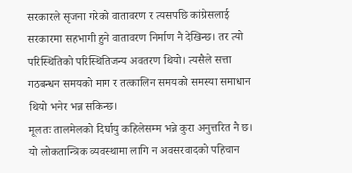सरकारले सृजना गरेको वातावरण र त्यसपछि कांग्रेसलाई सरकारमा सहभागी हुने वातावरण निर्माण नै देखिन्छ। तर त्यो परिस्थितिको परिस्थितिजन्य अवतरण थियो। त्यसैले सत्ता गठबन्धन समयको माग र तत्कालिन समयको समस्या समाधान थियो भनेर भन्न सकिन्छ।
मूलतः तालमेलको दिर्घायु कहिलेसम्म भन्ने कुरा अनुत्तरित नै छ। यो लोकतान्त्रिक व्यवस्थामा लागि न अवसरवादको पहिचान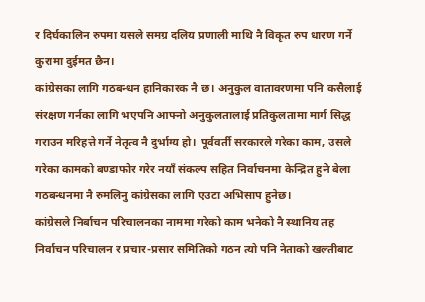र दिर्घकालिन रुपमा यसले समग्र दलिय प्रणाली माथि नै विकृत रुप धारण गर्ने कुरामा दुईमत छैन।
कांग्रेसका लागि गठबन्धन हानिकारक नै छ। अनुकुल वातावरणमा पनि कसैलाई संरक्षण गर्नका लागि भएपनि आफ्नो अनुकुलतालाई प्रतिकुलतामा मार्ग सिद्ध गराउन मरिहत्ते गर्ने नेतृत्व नै दुर्भाग्य हो। पूर्ववर्ती सरकारले गरेका काम, उसले गरेका कामको बण्डाफोर गरेर नयाँ संकल्प सहित निर्वाचनमा केन्द्रित हुने बेला गठबन्धनमा नै रुमलिनु कांग्रेसका लागि एउटा अभिसाप हुनेछ।
कांग्रेसले निर्बाचन परिचालनका नाममा गरेको काम भनेको नै स्थानिय तह निर्वाचन परिचालन र प्रचार-प्रसार समितिको गठन त्यो पनि नेताको खल्तीबाट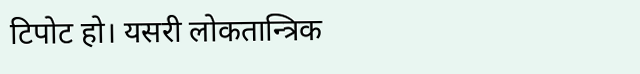टिपोट हो। यसरी लोकतान्त्रिक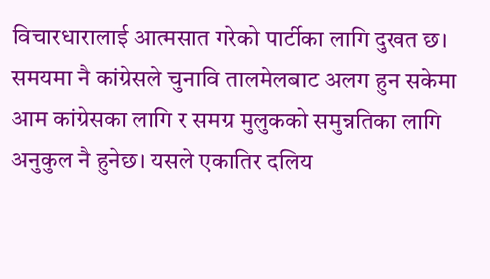विचारधारालाई आत्मसात गरेको पार्टीका लागि दुखत छ।
समयमा नै कांग्रेसले चुनावि तालमेलबाट अलग हुन सकेमा आम कांग्रेसका लागि र समग्र मुलुकको समुन्नतिका लागि अनुकुल नै हुनेछ। यसले एकातिर दलिय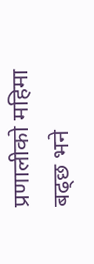प्रणालीको महिमा बढ्छ भने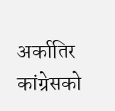अर्कातिर कांग्रेसको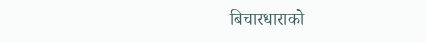बिचारधाराको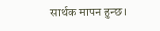सार्थक मापन हुन्छ।